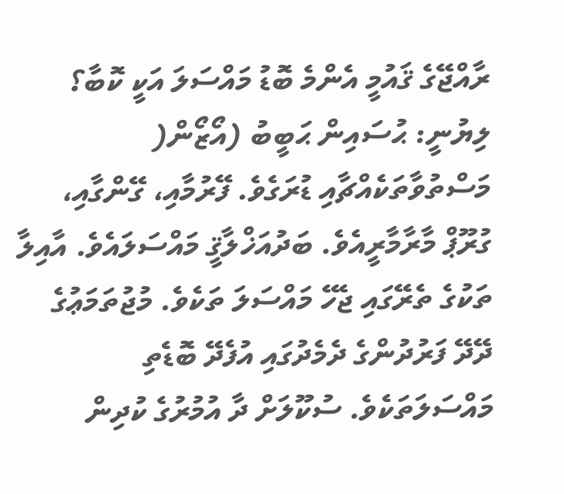ރާއްޖޭގެ ޤައުމީ އެންމެ ބޮޑު މައްސަލަ އަކީ ކޮބާ؟
ލިޔުނީ: ޙުސައިން ޙަބީބު (އޯޒޯން(
މަސްތުވާތަކެއްޗާއި ޑުރަގެވެ. ފޭރުމާއި، ގޭންގާއި، ގުރޫޕް މާރާމާރީއެވެ. ބަދުއަޚްލާޤީ މައްސަލައެވެ. އާއިލާ ތަކުގެ ތެރޭގައި ޖެހޭ މައްސަލަ ތަކެވެ. މުޖުތަމަޢުގެ ދޭދޭ ފަރުދުންގެ ދެމެދުގައި އުފެދޭ ބޮޑެތި މައްސަލަތަކެވެ. ސުކޫލަށް ދާ އުމުރުގެ ކުދިން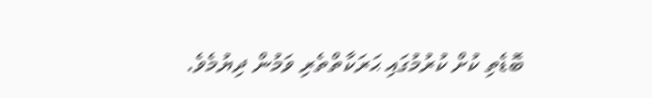ބޮޑެތި ކުށް ކުރުމުގައި ޙަރަކާތްތެރި ވަމުން ދިޔުމެވެ.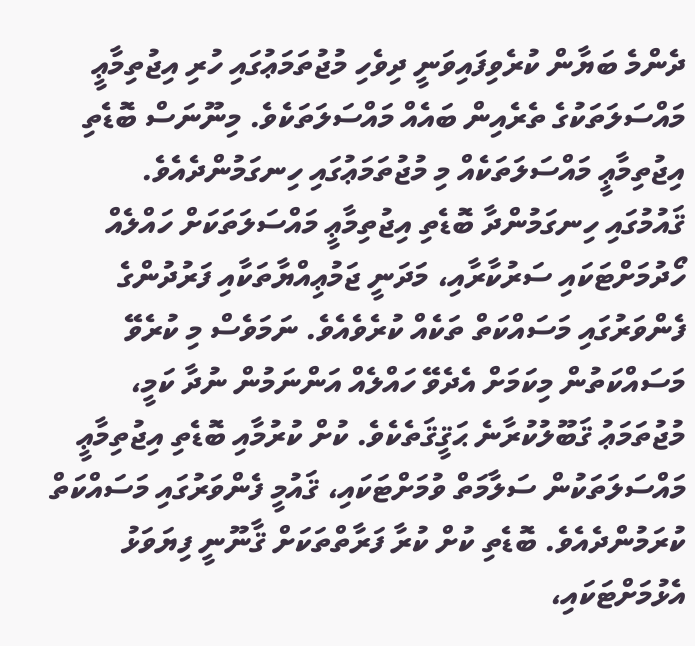ދެންމެ ބަޔާން ކުރެވިފައިވަނީ ދިވެހި މުޖުތަމަޢުގައި ހުރި އިޖުތިމާޢީ މައްސަލަތަކުގެ ތެރެއިން ބައެއް މައްސަލަތަކެވެ. މިނޫނަސް ބޮޑެތި އިޖުތިމާޢީ މައްސަލަތަކެއް މި މުޖުތަމަޢުގައި ހިނގަމުންދެއެވެ.
ޤައުމުގައި ހިނގަމުންދާ ބޮޑެތި އިޖުތިމާޢީ މައްސަލަތަކަށް ހައްލެއް ހޯދުމަށްޓަކައި ސަރުކާރާއި، މަދަނީ ޖަމުޢިއްޔާތަކާއި ފަރުދުންގެ ފެންވަރުގައި މަސައްކަތް ތަކެއް ކުރެވެއެވެ. ނަމަވެސް މި ކުރެވޭ މަސައްކަތުން މިކަމަށް އެދެވޭ ހައްލެއް އަންނަމުން ނުދާ ކަމީ، މުޖުތަމަޢު ޤަބޫލުކުރާނެ ޙަޤީޤަތެކެވެ. ކުށް ކުރުމާއި ބޮޑެތި އިޖުތިމާޢީ މައްސަލަތަކުން ސަލާމަތް ވުމަށްޓަކައި، ޤައުމީ ފެންވަރުގައި މަސައްކަތް ކުރަމުންދެއެވެ. ބޮޑެތި ކުށް ކުރާ ފަރާތްތަކަށް ޤާނޫނީ ފިޔަވަޅު އެޅުމަށްޓަކައި،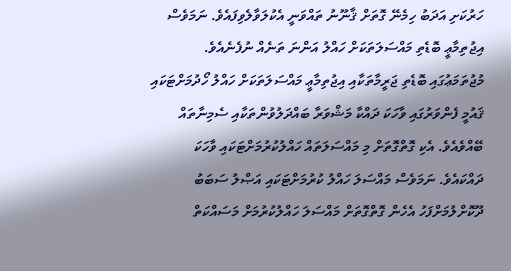ހަރުކަށި އަދަބު ހިމެނޭ ގޮތަށް ޤާނޫނު ތައްވަނީ އެކުލަވާލެވިފައެވެ. ނަމަވެސް އިޖުތިމާޢީ ބޮޑެތި މައްސަލަތަކަށް ހައްލު އަންނަ ތަނެއް ނުފެނެއެވެ.
މުޖުތަމަޢުގައި ބޮޑެތި ޖަރީމާތަކާއި އިޖުތިމާޢީ މައްސަލަތަކަށް ހައްލު ހޯދުމަށްޓަކައި ޤައުމީ ފެންވަރުގައި ވާހަކަ ދައްކާ މަޝްވަރާ ބައްދަލުވުންތަކާއި ސެމިނާތައް ބޭއްވެއެވެ. އެކި ގޮތްގޮތަށް މި މައްސަލަތައް ހައްލުކުރުމަށްޓަކައި ވާހަކަ ދައްކައެވެ. ނަމަވެސް މައްސަލަ ހައްލު ކުރުމަށްޓަކައި އަޞްލު ސަބަބު ދޫކޮށްލުމަށްފަހު އެހެން ގޮތްގޮތަށް މައްސަލަ ހައްލުކުރުމަށް މަސައްކަތް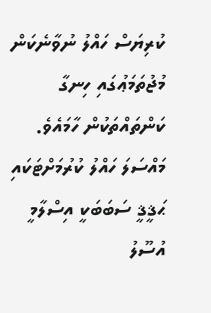ކުރިޔަސް ހައްލު ނުވާނެކަން މުޖުތަމަޢުގައި ހިނގާ ކަންތައްތަކުން ހާމައެވެ. މައްސަލަ ހައްލު ކުރުމަށްޓަކައި ޙަޤީޤީ ސަބަބަކީ އިސްލާމީ އުސޫލު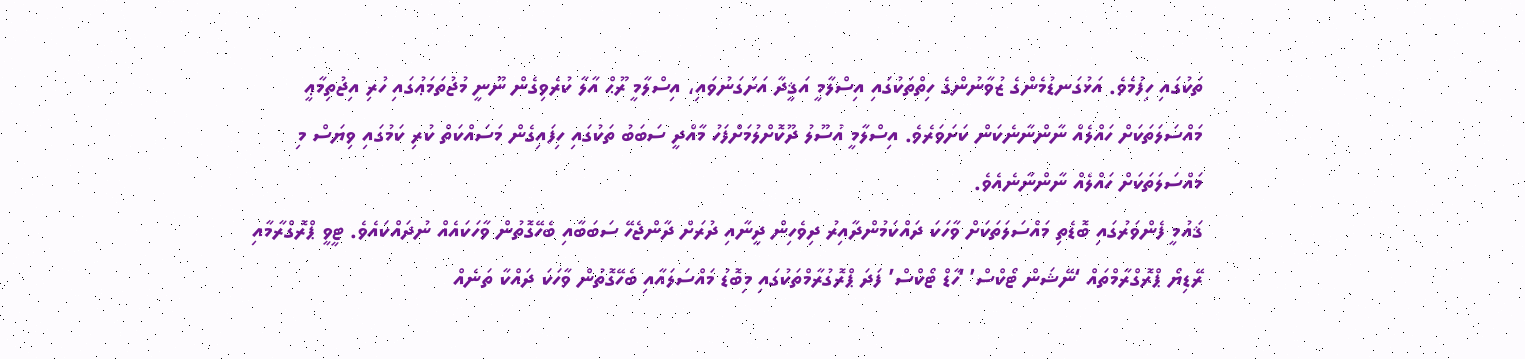ތަކުގައި ހިފުމެވެ. އަޅުގަނޑުމެންގެ ޒުވާނުންގެ ހިތްތަކުގައި އިސްލާމީ އަޤީދާ އަށަގަނުވައި، އިސްލާމީ ރޫޙް އާލާ ކުރެވިގެން ނޫނީ މުޖުތަމަޢުގައި ހުރި އިޖުތިމާޢީ މައްސަލަތަކަށް ހައްލެއް ނާންނާނެކަން ކަށަވަރެވެ. އިސްލާމީ އުސޫލު ދޫކޮށްލުމަށްފަހު މާއްދީ ސަބަބު ތަކުގައި ހިފައިގެން މަސައްކަތް ކުރި ކަމުގައި ވިޔަސް މި މައްސަލަތަކަށް ހައްލެއް ނާންނާނެއެވެ.
ޤައުމީ ފެންވަރުގައި ބޮޑެތި މައްސަލަތަކަށް ވާހަކަ ދައްކަމުންދާއިރު ދިވެހިން ދީނާއި ދުރަށް ދާންޖެހޭ ސަބަބާއި ބެހޭގޮތުން ވާހަކައެއް ނުދައްކައެވެ. ޓީވީ ޕްރޮގްރާމާއި ރޭޑިޔޯ ޕްރޮގްރާމްތައް ‘ނޭޝަން ޓޯކްސް’ ‘ހާޑް ޓޯކްސް’ ފަދަ ޕްރޮގުރާމްތަކުގައި މިބޮޑު މައްސަލައާއި ބެހޭގޮތުން ވާހަކަ ދައްކާ ތަނެއް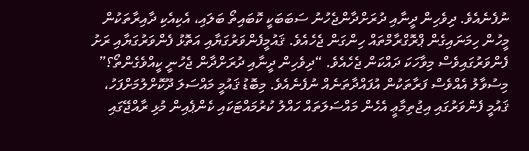ނުފެނެއެވެ. ދިވެހިން ދީނާއި ދުރަށްދާންޖެހުނު ސަބަބަކީ ކޮބައިތޯ ބަލައި، އެކިއެކި ދާއިރާތަކުން މީހުން ހިމަނައިގެން ޕްރޮގްރާމްތައް ހިންގަން ޖެހެއެވެ. ޤައުމީފެންވަރުގަޔާއި އަތޮޅު ފެންވަރުގަޔާއި ރަށު ފެންވަރުގައިވެސް މިވާހަކަ ދައްކަން ޖެހެއެވެ. “ދިވެހިން ދީނާއި ދުރަށްދާން ޖެހުނީ ކީއްވެގެންތޯ؟” މިސުވާލު އެއްވެސް ފަރާތަކުން އުފައްދާތަނެއް ނުފެނެއެވެ. މިބޮޑު ޤައުމީ މައްސަލަ ދޫކޮށްލުމަށްފަހު، ޤައުމީ ފެންވަރުގައި އިޖުތިމާޢީ އެހެން މައްސަލަތައް ހައްލު ކުރުމައްޓަކައި ކެންޕެއިން މުޅި ރާއްޖޭގައި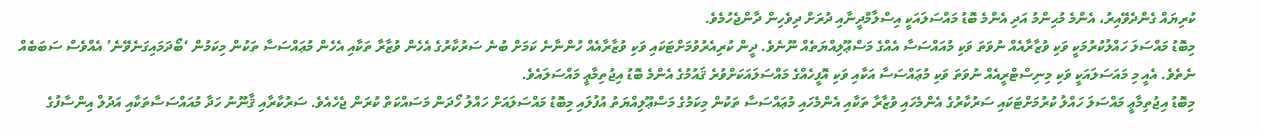ކުރިޔައް ގެންދެވޭއިރު، އެންމެ މުޙިންމު އަދި އެންމެ ބޮޑު މައްސަލައަކީ އިސްލާމްދީނާއި ދުރަށް ދިވެހިން ދާންޖެހުމެވެ.
މިބޮޑު މައްސަލަ ހައްލުކުރުމަކީ ވަކި ވުޒާރާއެއް ނުވަތަ ވަކި މުއައްސަސާ އެއްގެ މަސްޢޫލިއްޔަތެއް ނޫނެވެ. ދީން ކުރިއެރުވުމަށްޓަކައި ވަކި ވުޒާރާއެއް ހުންނާނެ ކަމަށް ބުނެ ސަރުކާރުގެ އެހެން ވުޒާރާ ތަކާއި އެހެން މުޢައްސަސާ ތަކުން މިކަމުން ‘ބޯދަމައިގަނެވޭނެ’ އެއްވެސް ސަބަބެއް ނެތެވެ. އެއީ މި މައަސަލައަކީ ވަކި މިނިސްޓްރީއެއް ނުވަތަ ވަކި މުޢައްސަސާ އަކާއި ވަކި އޮފީހެއްގެ މައްސަލައަކަށްވުރެ ޤައުމުގެ އެންމެ ބޮޑު އިޖުތިމާޢީ މައްސަލައެވެ.
މިބޮޑު އިޖުތިމާޢީ މައްސަލަ ހައްލު ކުރުމަށްޓަކައި ސަރުކާރުގެ އެންމެހައި ވުޒާރާ ތަކާއި އެންމެހައި މުޢައްސަސާ ތަކުން މިކަމުގެ މަސްޢޫލިއްޔަތު އުފުލައި މިބޮޑު މައްސަލައަށް ހައްލު ހޯދަން މަސައްކަތް ކުރަން ޖެހެއެވެ. ސަރުކާރާއި ޤާނޫނު ހަދާ މުއައްސަސާތަކާއި އަދުލް އިންސާފުގެ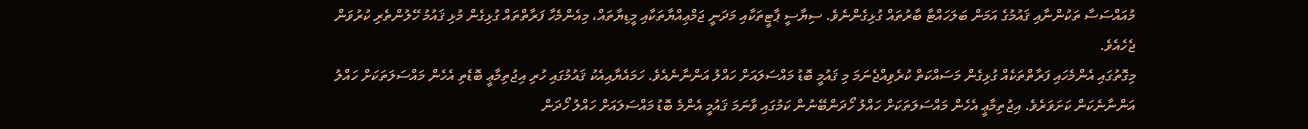މުއައްސަސާ ތަކުންނާއި ޤައުމުގެ އަމަން ބަލަހައްޓާ ބާރުތައް ގުޅިގެންނެވެ. ސިޔާސީ ޕާޓީތަކާއި މަދަނީ ޖަމްޢިއްޔާތަކާއި މީޑިޔާތައް، މިއެންމެހާ ފަރާތްތައް ގުޅިގެން މުޅި ޤައުމު ހޭލުންތެރި ކުރުވަން ޖެހެއެވެ.
މިގޮތުގައި އެންމެހައި ފަރާތްތަކެއް ގުޅިގެން މަސައްކަތް ކުރެވިއްޖެނަމަ މި ޤައުމީ ބޮޑު މައްސަލައަށް ހައްލު އަންނާނެއެވެ. ހަމައެޔާއިއެކު ޤައުމުގައި ހުރި އިޖުތިމާޢީ ބޮޑެތި އެހެން މައްސަލަތަކަށް ހައްލު އަންނާނެކަން ކަށަވަރެވެ. އިޖުތިމާޢީ އެހެން މައްސަލަތަކަށް ހައްލު ހޯދަންބޭނުން ކަމުގައި ވާނަމަ ޤައުމީ އެންމެ ބޮޑު މައްސަލައަށް ހައްލު ހޯދަން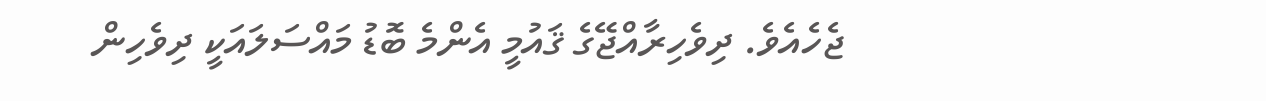ޖެހެއެވެ. ދިވެހިރާއްޖޭގެ ޤައުމީ އެންމެ ބޮޑު މައްސަލައަކީ ދިވެހިން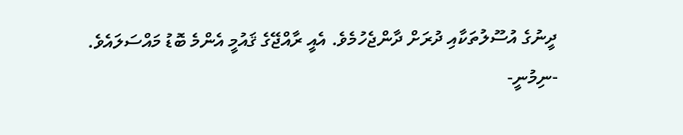ދީނުގެ އުސޫލުތަކާއި ދުރަށް ދާންޖެހުމެވެ. އެއީ ރާއްޖޭގެ ޤައުމީ އެންމެ ބޮޑު މައްސަލައެވެ.
-ނިމުނީ-